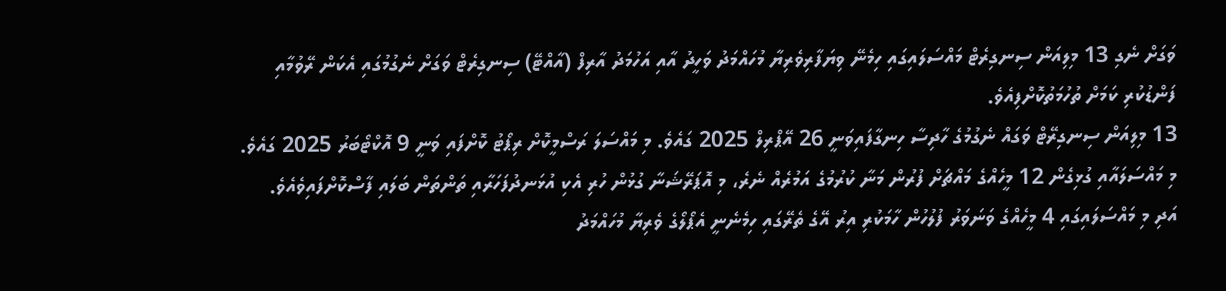ވަގަށް ނެގި 13 މިލިއަން ސިނގިރެޓް މައްސަލައިގައި ހިމެނޭ ވިޔަފާރިވެރިޔާ މުހައްމަދު ވަހީދު އާއި އަހުމަދު އާރިފް (އާއްޓޭ) ސިނގިރެޓް ވަގަށް ނެގުމުގައި އެކަން ރޭވުމާއި ފަންޑުކުރި ކަމަށް ތުހުމަތުކޮށްފިއެވެ.
13 މިލިއަން ސިނގިރޭޓް ވަގައް ނެގުމުގެ ހާދިސާ ހިނގާފައިވަނީ 26 އޭޕްރިލް 2025 ގައެވެ. މި މައްސަލަ ރަސްމީކޮށް ރިޕޯޓު ކޮށްފައި ވަނީ 9 އޮކްޓޯބަރު 2025 ގައެވެ. މި މައްސަލައާއި ގުޅިގެން 12 މީހެއްގެ މައްޗަށް ފުރުން މަނާ ކުރުމުގެ އަމުރެއް ނެރެ، މި އޮޕަރޭޝަނާ ގުޅުން ހުރި އެކި އުޅަނދުފަހަރާއި ތަންތަން ބަލައި ފާސްކޮށްފައިވެއެވެ.
އަދި މި މައްސަލައިގައި 4 މީހެއްގެ ވަނަވަރު ފުލުހުން ހާމަކުރި އިރު އޭގެ ތެރޭގައި ހިމެނެނީ އެޕޯލޯގެ ވެރިޔާ މުހައްމަދު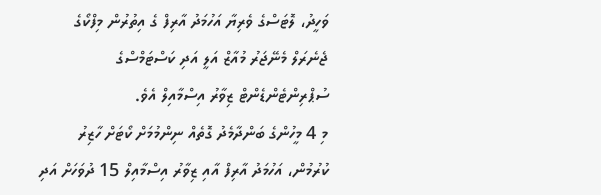ވަހީދު، ލޮޓަސްގެ ވެރިޔާ އަހުމަދު އާރިފް ގެ އިތުރުން މިފްކޯގެ ޖެނެރަލް މެނޭޖަރު މުއާޒް އަލީ އަދި ކަސްޓަމްސްގެ ސުޕްރިންޓެންޑެންޓް ޒިވާރު އިސްމާއިލް އެވެ.
މި 4 މީހުންގެ ބަންދާމެދު ގޮތެއް ނިންމުމަށް ކޯޓަށް ހާޒިރު ކުރުމުން، އަހުމަދު އާރިފް އާއި ޒިވާރު އިސްމާއިލް 15 ދުވަހަށް އަދި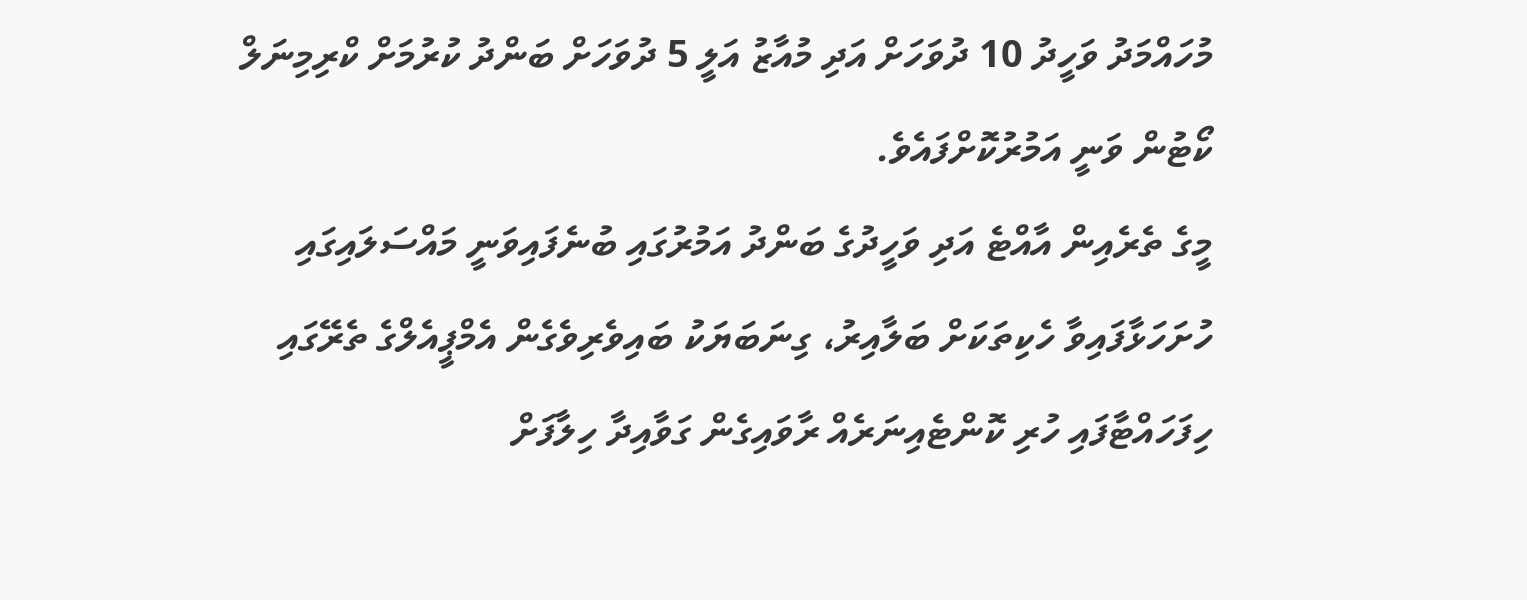މުހައްމަދު ވަހީދު 10 ދުވަހަށް އަދި މުއާޒު އަލީ 5 ދުވަހަށް ބަންދު ކުރުމަށް ކްރިމިނަލް ކޯޓުން ވަނީ އަމުރުކޮށްފައެވެ.
މީގެ ތެރެއިން އާއްޓެ އަދި ވަހީދުގެ ބަންދު އަމުރުގައި ބުނެފައިވަނީ މައްސަލައިގައި ހުށަހަޅާފައިވާ ހެކިތަކަށް ބަލާއިރު، ގިނަބަޔަކު ބައިވެރިވެގެން އެމްޕީއެލްގެ ތެރޭގައި ހިފަހައްޓާފައި ހުރި ކޮންޓެއިނަރެއް ރާވައިގެން ގަވާއިދާ ހިލާފަށް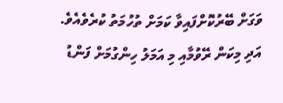ވަގަށް ބޭރުކޮށްފައިވާ ކަމަށް ތުހުމަތު ކުރެވެއެވެ. އަދި މިކަން ރޭވުމާއި މި އަމަލު ހިންގުމަށް ފަންޑު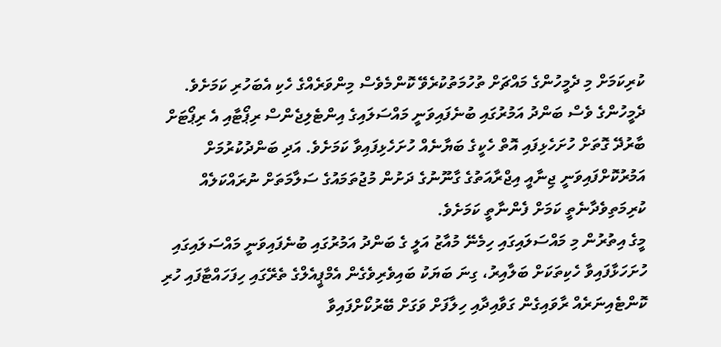ކުރިކަމަށް މި ދެމީހުންގެ މައްޗަށް ތުހުމަތުކުރެވޭ ކޮންމެވެސް މިންވަރެއްގެ ހެކި އެބަހުރި ކަމަށެވެ. ދެމީހުންގެ ވެސް ބަންދު އަމުރުގައި ބުނެފައިވަނީ މައްސަލައިގެ އިންޓެލިޖެންސް ރިޕޯޓާއި އެ ރިޕޯޓަށް ބާރުދޭ ގޮތަށް ހުށަހެޅިފައި އޮތް ހެކީގެ ބަޔާނެއް ހުށަހެޅިފައިވާ ކަމަށެވެ. އަދި ބަންދުކުރުމަށް އަމުރުކޮށްފައިވަނީ ޖިނާއީ އިޖްރާއަތުގެ ގާނޫނުގެ ދަށުން މުޖުތަމައުގެ ސަލާމަތަށް ނުރައްކަލެއް ކުރިމަތިވެދާނެތީ ކަމަށް ފެންނާތީ ކަމަށެވެ.
މީގެ އިތުރުން މި މައްސަލައިގައި ހިމެނޭ މުއާޒު އަލީ ގެ ބަންދު އަމުރުގައި ބުނެފައިވަނީ މައްސަލައިގައި ހުށަހަޅާފައިވާ ހެކިތަކަށް ބަލާއިރު، ގިނަ ބަޔަކު ބައިވެރިވެގެން އެމްޕީއެލްގެ ތެރޭގައި ހިފަހައްޓާފައި ހުރި ކޮންޓެއިނަރެއް ރާވައިގެން ގަވާއިދާއި ހިލާފަށް ވަގަށް ބޭރުކޯށްފައިވާ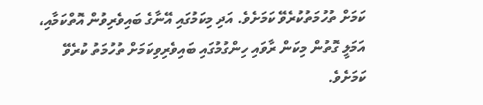ކަމަށް ތުހުމަތުކުރެވޭ ކަމަށެވެ. އަދި މިކަމުގައި އޭނާގެ ބައިވެރިވުން އޮތްކަމާއި، އަމަލީ ގޮތުން މިކަން ރާވައި ހިންގުމުގައި ބައިވެރިވިކަމަށް ތުހުމަތު ކުރެވޭ ކަމަށެވެ.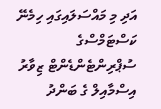އަދި މި މައްސަލައިގައި ހިމެނޭ ކަސްޓަމްސްގެ ސުޕްރިންޓެންޑެންޓް ޒިވާރު އިސްމާއިލް ގެ ބަންދު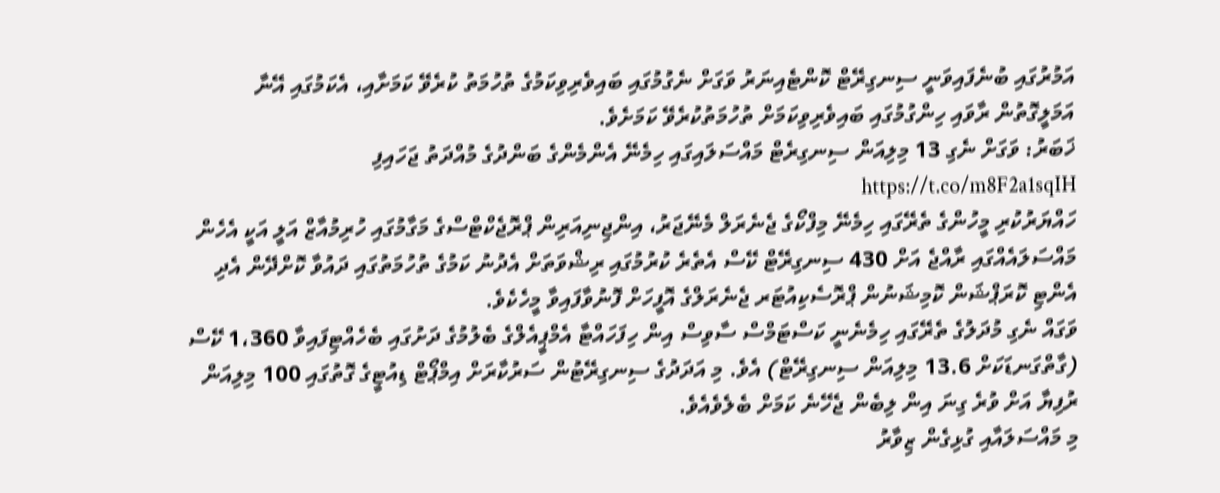އަމުރުގައި ބުނެފައިވަނީ ސިނގިރޭޓް ކޮންޓެއިނަރު ވަގަށް ނެގުމުގައި ބައިވެރިވިކަމުގެ ތުހުމަތު ކުރެވޭ ކަމަށާއި، އެކަމުގައި އޭނާ އަމަލީގޮތުން ރާވައި ހިންގުމުގައި ބައިވެރިވިކަމަށް ތުހުމަތުކުރެވޭ ކަމަށެވެ.
ޚަބަރު: ވަގަށް ނެގި 13 މިލިއަން ސިނގިރެޓް މައްސަލައިގައި ހިމެނޭ އެންމެންގެ ބަންދުގެ މުއްދަތު ޖަހައިފި https://t.co/m8F2a1sqIH
ހައްޔަރުކުރި މީހުންގެ ތެރޭގައި ހިމެނޭ މިފްކޯގެ ޖެނެރަލް މެނޭޖަރު، އިންޖިނިއަރިން ޕްރޮޖެކްޓްސްގެ މަގާމުގައި ހުރިމުއާޒް އަލީ އަކީ އެހެން މައްސަލައެއްގައި ރާއްޖެ އަށް 430 ސިނގިރޭޓް ކޭސް އެތެރެ ކުރުމުގައި ރިޝްވަތަށް އެދުނު ކަމުގެ ތުހުމަތުގައި ދައުވާ ކޮށްދޭން އެދި އެންޓި ކޮރަޕްޝަން ކޮމިޝަނުން ޕްރޮސެކިއުޓަރ ޖެނެރަލްގެ އޮފީހަށް ފޮނުވާފައިވާ މީހެކެވެ.
ވަގައް ނެގި މުދަލުގެ ތެރޭގައި ހިމެނެނީ ކަސްޓަމްސް ސާވިސް އިން ހިފަހައްޓާ އެމްޕީއެލްގެ ބެލުމުގެ ދަށުގައި ބެހެއްޓިފައިވާ 1،360 ކޭސް (ގާތްގަނޑަކަށް 13.6 މިލިއަން ސިނގިރޭޓް) އެވެ. މި އަދަދުގެ ސިނގިރޭޓުން ސަރުކާރަށް އިމްޕޯޓް ޑިއުޓީގެ ގޮތުގައި 100 މިލިއަން ރުފިޔާ އަށް ވުރެ ގިނަ އިން ލިބެން ޖެހޭނެ ކަމަށް ބެލެވެއެވެ.
މި މައްސަލައާއި ގުޅިގެން ޒިވާރު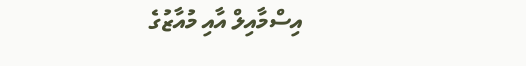އިސްމާއިލް އާއި މުއާޒުގެ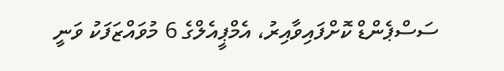ސަސްޕެންޑް ކޮށްފައިވާއިރު، އެމްޕީއެލްގެ 6 މުވައްޒަފަކު ވަނީ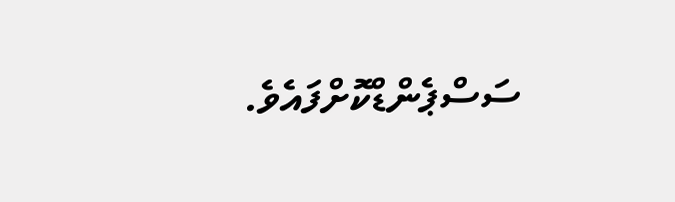ސަސްޕެންޑްކޮށްފައެވެ.